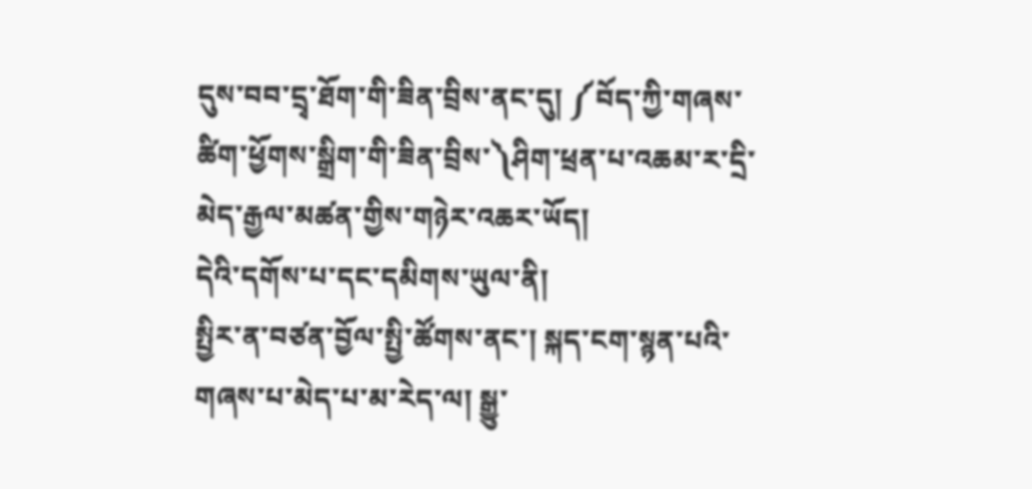དུས་བབ་དྲྭ་ཐོག་གི་ཟིན་བྲིས་ནང་དུ། ༼བོད་ཀྱི་གཞས་ཚིག་ཕྱོགས་སྒྲིག་གི་ཟིན་བྲིས་༽ཤིག་ཕྲན་པ་འཆམ་ར་དྲི་མེད་རྒྱལ་མཚན་གྱིས་གཉེར་འཆར་ཡོད།
དེའི་དགོས་པ་དང་དམིགས་ཡུལ་ནི།
སྤྱིར་ན་བཙན་བྱོལ་སྤྱི་ཚོགས་ནང་། སྐད་ངག་སྙན་པའི་གཞས་པ་མེད་པ་མ་རེད་ལ། སྒྱུ་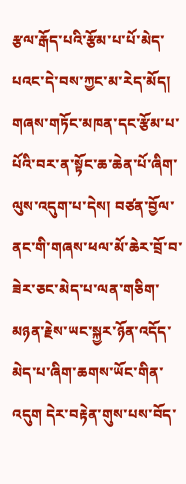རྩལ་རྒོད་པའི་རྩོམ་པ་པོ་མེད་པའང་དེ་བས་ཀྱང་མ་རེད་མོད། གཞས་གཏོང་མཁན་དང་རྩོམ་པ་པོའི་བར་ན་སྟོང་ཆ་ཆེན་པོ་ཞིག་ལུས་འདུག་པ་དེས། བཙན་བྱོལ་ནང་གི་གཞས་ཕལ་མོ་ཆེར་བྲོ་བ་ཟེར་ཅང་མེད་པ་ལན་གཅིག་མཉན་རྗེས་ཡང་སྐྱར་ཉོན་འདོད་མེད་པ་ཞིག་ཆགས་ཡོང་གིན་འདུག དེར་བརྟེན་གུས་པས་བོད་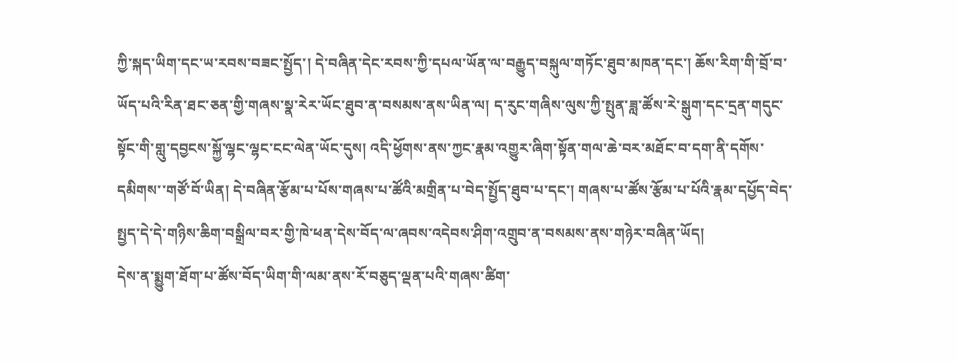ཀྱི་སྐད་ཡིག་དང་ཡ་རབས་བཟང་སྤྱོད་། དེ་བཞིན་དེང་རབས་ཀྱི་དཔལ་ཡོན་ལ་བརྒྱུད་བསྐུལ་གཏོང་ཐུབ་མཁན་དང་། ཆོས་རིག་གི་བྲོ་བ་ཡོད་པའི་རིན་ཐང་ཅན་གྱི་གཞས་སྣ་རེར་ཡོང་ཐུབ་ན་བསམས་ནས་ཡིན་ལ། ད་རུང་གཞིས་ལུས་ཀྱི་སྤུན་ཟླ་ཚོས་རེ་སྒུག་དང་དྲན་གདུང་སྟོང་གི་གླུ་དབྱངས་སྐྱོ་ལྷང་ལྷང་ངང་ལེན་ཡོང་དུས། འདི་ཕྱོགས་ནས་ཀྱང་རྣམ་འགྱུར་ཞིག་སྟོན་གལ་ཆེ་བར་མཐོང་བ་དག་ནི་དགོས་དམིགས་་གཙོ་བོ་ཡིན། དེ་བཞིན་རྩོམ་པ་པོས་གཞས་པ་ཚོའི་མགྲིན་པ་བེད་སྤྱོད་ཐུབ་པ་དང་། གཞས་པ་ཚོས་རྩོམ་པ་པོའི་རྣམ་དཔྱོད་བེད་སྤྱད་དེ་དེ་གཉིས་ཆིག་བསྒྲིལ་བར་གྱི་ཁེ་ཕན་དེས་བོད་ལ་ཞབས་འདེབས་ཤིག་འགྲུབ་ན་བསམས་ནས་གཉེར་བཞིན་ཡོད།
དེས་ན་སྨྱུག་ཐོག་པ་ཚོས་བོད་ཡིག་གི་ལམ་ནས་རོ་བཅུད་ལྡན་པའི་གཞས་ཚིག་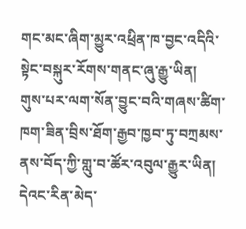གང་མང་ཞིག་མྱུར་འཕྲིན་ཁ་བྱང་འདིའི་སྟེང་བསྐུར་རོགས་གནང་ཞུ་རྒྱུ་ཡིན།
གུས་པར་ལག་སོན་བྱུང་བའི་གཞས་ཚིག་ཁག་ཟིན་བྲིས་ཐོག་རྒྱབ་ཁྱབ་ཏུ་བཀྲམས་ནས་བོད་ཀྱི་གླུ་བ་ཚོར་འབུལ་རྒྱུར་ཡིན། དེའང་རིན་མེད་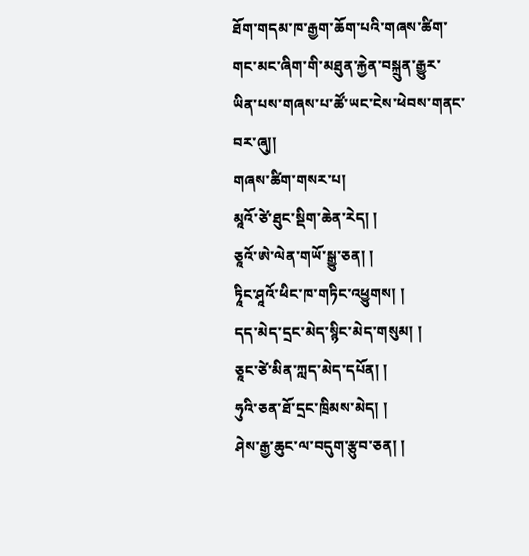ཐོག་གདམ་ཁ་རྒྱག་ཆོག་པའི་གཞས་ཚིག་གང་མང་ཞིག་གི་མཐུན་རྐྱེན་བསྐྲུན་རྒྱུར་ཡིན་པས་གཞས་པ་ཚོ་ཡང་ངེས་ཕེབས་གནང་བར་ཞུ།།
གཞས་ཚིག་གསར་པ།
མཱའོ་ཙེ་ཐུང་སྡིག་ཆེན་རེད། །
ཅཱའོ་ཨེ་ལེན་གཡོ་སྒྱུ་ཅན། །
ཏཱིང་ཤཱའོ་ཕིང་ཁ་གཏིང་འཕྱུགས། །
དད་མེད་དྲང་མེད་སྙིང་མེད་གསུམ། །
ཅཱང་ཙེ་མིན་ཀླད་མེད་དཔོན། །
ཧུའི་ཅན་ཐོ་དྲང་ཁྲིམས་མེད། །
ཤེས་རྒྱ་ཆུང་ལ་བདུག་རྩུབ་ཅན། །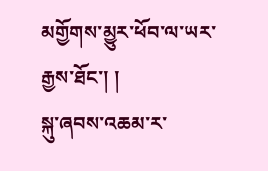མགྱོགས་མྱུར་ཕོབ་ལ་ཡར་རྒྱས་ཐོང་། །
སྐུ་ཞབས་འཆམ་ར་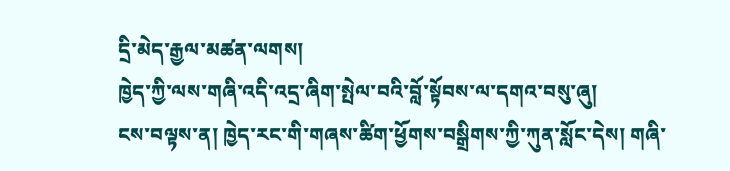དྲི་མེད་རྒྱལ་མཚན་ལགས།
ཁྱེད་ཀྱི་ལས་གཞི་འདི་འདྲ་ཞིག་སྤེལ་བའི་བློ་སྟོབས་ལ་དགའ་བསུ་ཞུ།
ངས་བལྟས་ན། ཁྱེད་རང་གི་གཞས་ཚིག་ཕྱོགས་བསྒྲིགས་ཀྱི་ཀུན་སློང་དེས། གཞི་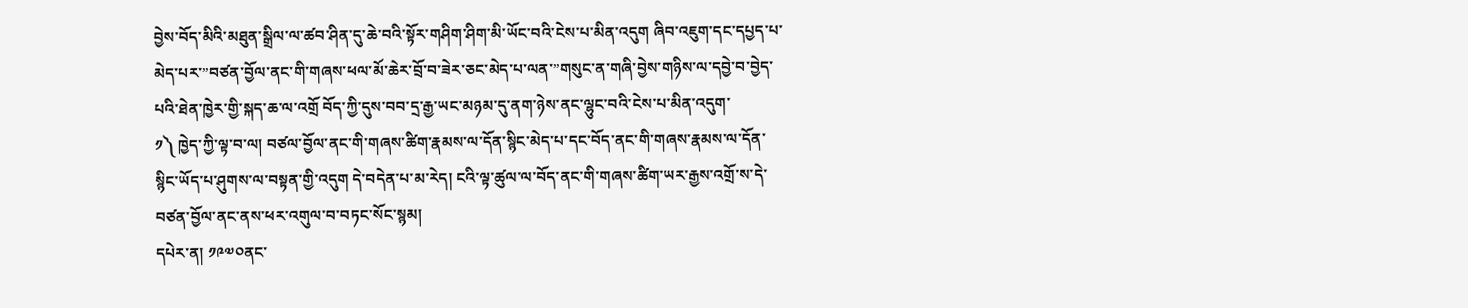བྱེས་བོད་མིའི་མཐུན་སྒྲིལ་ལ་ཚབ་ཤིན་དུ་ཆེ་བའི་སྟོར་གཤིག་ཤིག་མི་ཡོང་བའི་ངེས་པ་མིན་འདུག ཞིབ་འཇུག་དང་དཔྱད་པ་མེད་པར་”བཙན་བྱོལ་ནང་གི་གཞས་ཕལ་མོ་ཆེར་བྲོ་བ་ཟེར་ཅང་མེད་པ་ལན་”གསུང་ན་གཞི་བྱེས་གཉིས་ལ་དབྱེ་བ་བྱེད་པའི་ཐེན་ཁྱེར་གྱི་སྐད་ཆ་ལ་འགྲོ བོད་ཀྱི་དུས་བབ་དྲ་རྒྱ་ཡང་མཉམ་དུ་ནག་ཉེས་ནང་ལྷུང་བའི་ངེས་པ་མིན་འདུག་
༡༽ ཁྱེད་ཀྱི་ལྟ་བ་ལ། བཙལ་བྱོལ་ནང་གི་གཞས་ཚིག་རྣམས་ལ་དོན་སྙིང་མེད་པ་དང་བོད་ནང་གི་གཞས་རྣམས་ལ་དོན་སྙིང་ཡོད་པ་ཤུགས་ལ་བསྟན་གྱི་འདུག དེ་བདེན་པ་མ་རེད། ངའི་ལྟ་ཚུལ་ལ་བོད་ནང་གི་གཞས་ཚིག་ཡར་རྒྱས་འགྲོ་ས་དེ་བཙན་བྱོལ་ནང་ནས་ཕར་འགུལ་བ་བཏང་སོང་སྙམ།
དཔེར་ན། ༡༩༧༠ནང་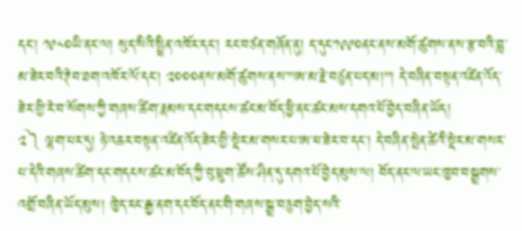དང་། ༡༩༨༠ཡི་ནང་ལ། སུད་སིའི་སྤྲིན་འཁོར་དང་། རང་བཙན་གཞོན་ནུ། ད་དུང་༡༩༩༠ནང་ནས་མགོ་ཚུགས་ནས་རྩ་བའི་བླ་མ་ཟེར་བའི་ཊེབ་ཐག་འཁོར་ལོ་དང་། ༢༠༠༠ནས་མགོ་ཚུགས་ནས་”ཨ་མ་རྗེ་བཙུན་པད་མ།”། དེ་བཞིན་བསྟན་འཛིན་འོད་ཟེར་གྱི་རེ་བ་སོགས་ཀྱི་གཞས་ཚིག་རྣམས་དང་གདངས་ཚང་མ་བོད་ཕྱི་ནང་ཚང་མས་དགའ་པོ་བྱེད་བཞིན་ཡོད།
༢༽ ལྷག་པར་དུ། ཉེ་འཆར་བསྟན་འཛིན་འོད་ཟེར་གྱི་སྡེར་མ་གསར་པ་ཨ་ཕ་ཟེར་བ་དང་། དེ་བཞིན་སྤེན་ཚེའི་སྡེར་མ་གསར་པ་དེའི་གཞས་ཚིག་དང་གདངས་ཚང་མ་བོད་ཀྱི་བུ་ཕྲུག་ཚོས་ཤིན་དུ་དགའ་པོ་བྱེད་མུས་ལ། བོད་ནང་ལ་ཡང་ཁྱབ་བསྒྲགས་འགྲོ་བཞིན་ཡོད་མུས། ཁྱེད་རང་རྒྱ་ནག་དང་བོད་ནང་གི་གཞས་སྒྲ་བཅུག་བྱེད་སའི་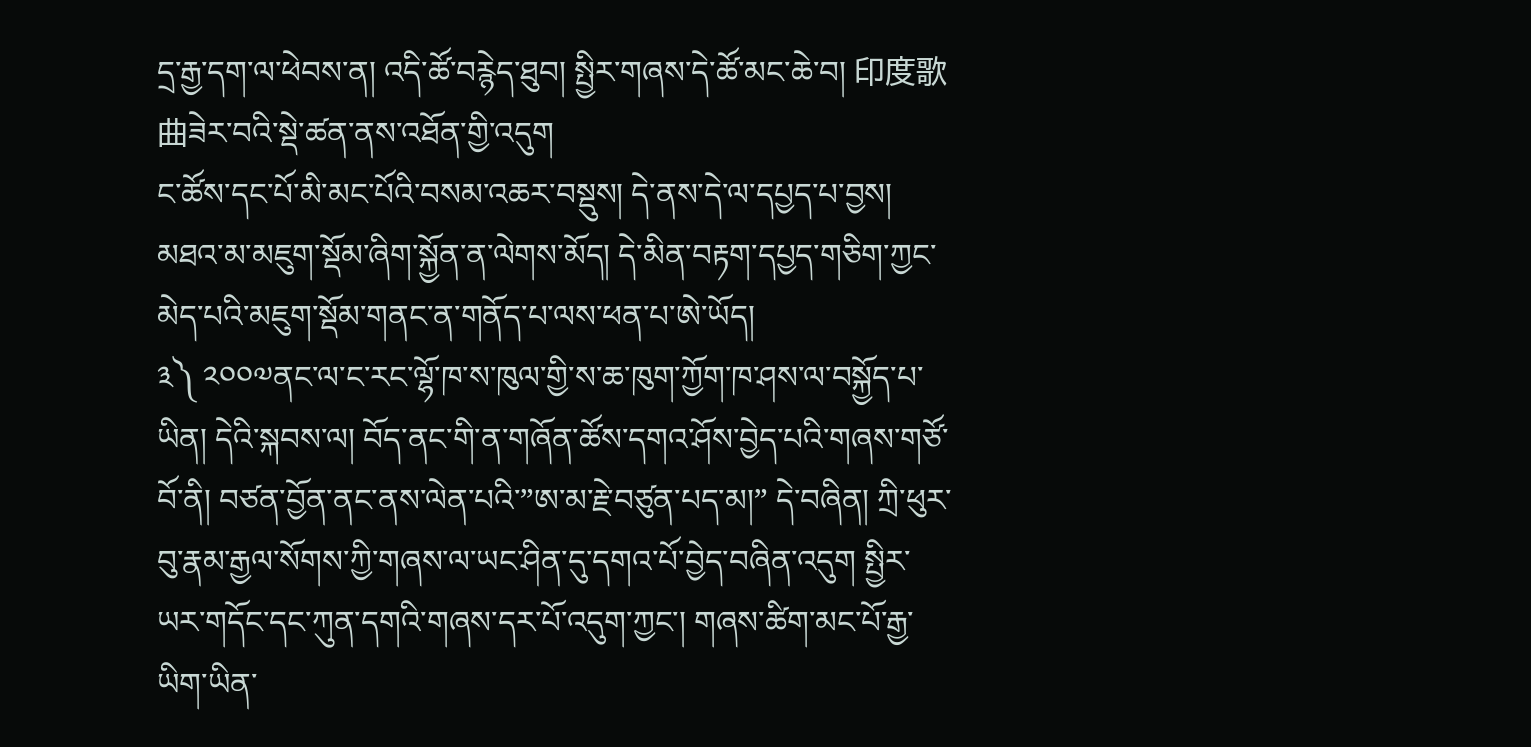དྲ་རྒྱ་དག་ལ་ཕེབས་ན། འདི་ཚོ་བརྙེད་ཐུབ། སྤྱིར་གཞས་དེ་ཚོ་མང་ཆེ་བ། 印度歌曲ཟེར་བའི་སྡེ་ཚན་ནས་འཐོན་གྱི་འདུག
ང་ཚོས་དང་པོ་མི་མང་པོའི་བསམ་འཆར་བསྡུས། དེ་ནས་དེ་ལ་དཔྱད་པ་བྱས། མཐའ་མ་མཇུག་སྡོམ་ཞིག་སྐྱོན་ན་ལེགས་མོད། དེ་མིན་བརྟག་དཔྱད་གཅིག་ཀྱང་མེད་པའི་མཇུག་སྡོམ་གནང་ན་གནོད་པ་ལས་ཕན་པ་ཨེ་ཡོད།
༣༽ ༢༠༠༧ནང་ལ་ང་རང་ལྷོ་ཁ་ས་ཁུལ་གྱི་ས་ཆ་ཁུག་ཀྱོག་ཁ་ཤས་ལ་བསྐྱོད་པ་ཡིན། དེའི་སྐབས་ལ། བོད་ནང་གི་ན་གཞོན་ཚོས་དགའ་ཤོས་བྱེད་པའི་གཞས་གཙོ་བོ་ནི། བཙན་བྱོན་ནང་ནས་ལེན་པའི་”ཨ་མ་རྗེ་བཙུན་པད་མ།” དེ་བཞིན། ཀྲི་ཕུར་བུ་རྣམ་རྒྱལ་སོགས་ཀྱི་གཞས་ལ་ཡང་ཤིན་དུ་དགའ་པོ་བྱེད་བཞིན་འདུག སྤྱིར་ཡར་གདོང་དང་ཀུན་དགའི་གཞས་དར་པོ་འདུག་ཀྱང་། གཞས་ཚིག་མང་པོ་རྒྱ་ཡིག་ཡིན་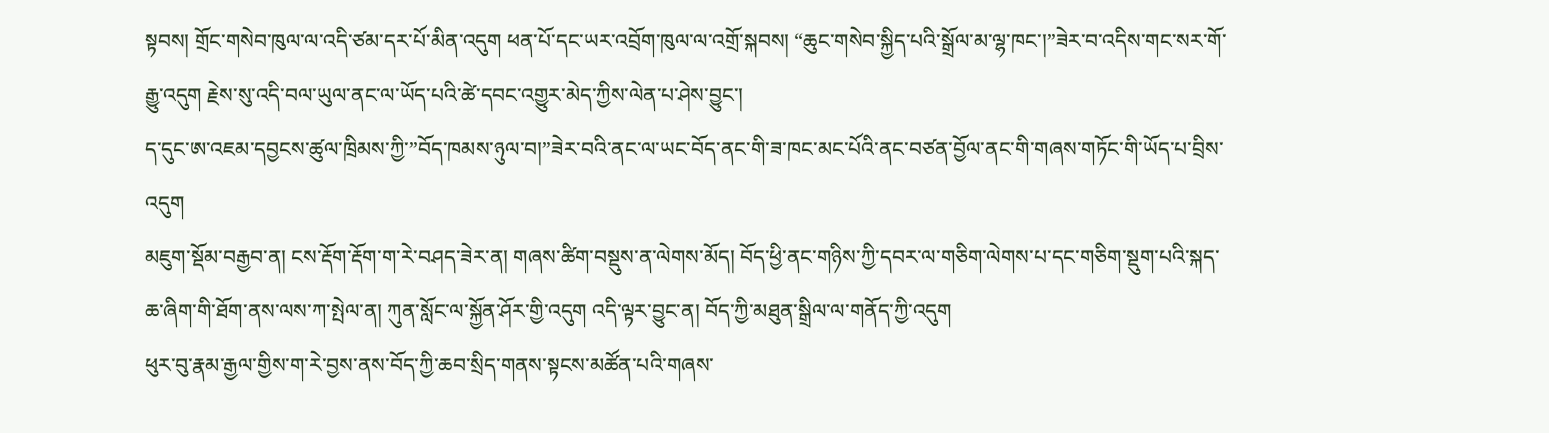སྟབས། གྲོང་གསེབ་ཁུལ་ལ་འདི་ཙམ་དར་པོ་མིན་འདུག ཕན་པོ་དང་ཡར་འབྲོག་ཁུལ་ལ་འགྲོ་སྐབས། “ཆུང་གསེབ་སྐྱིད་པའི་སྒྲོལ་མ་ལྷ་ཁང་།”ཟེར་བ་འདིས་གང་སར་གོ་རྒྱུ་འདུག རྗེས་སུ་འདི་བལ་ཡུལ་ནང་ལ་ཡོད་པའི་ཚེ་དབང་འགྱུར་མེད་ཀྱིས་ལེན་པ་ཤེས་བྱུང་།
ད་དུང་ཨ་འཇམ་དབྱངས་ཚུལ་ཁྲིམས་ཀྱི་”བོད་ཁམས་ཉུལ་བ།”ཟེར་བའི་ནང་ལ་ཡང་བོད་ནང་གི་ཟ་ཁང་མང་པོའི་ནང་བཙན་བྱོལ་ནང་གི་གཞས་གཏོང་གི་ཡོད་པ་བྲིས་འདུག
མཇུག་སྡོམ་བརྒྱབ་ན། ངས་རྡོག་རྡོག་ག་རེ་བཤད་ཟེར་ན། གཞས་ཚིག་བསྡུས་ན་ལེགས་མོད། བོད་ཕྱི་ནང་གཉིས་ཀྱི་དབར་ལ་གཅིག་ལེགས་པ་དང་གཅིག་སྡུག་པའི་སྐད་ཆ་ཞིག་གི་ཐོག་ནས་ལས་ཀ་སྤེལ་ན། ཀུན་སློང་ལ་སྐྱོན་ཤོར་གྱི་འདུག འདི་ལྟར་བྱུང་ན། བོད་ཀྱི་མཐུན་སྒྲིལ་ལ་གནོད་ཀྱི་འདུག
ཕུར་བུ་རྣམ་རྒྱལ་གྱིས་ག་རེ་བྱས་ནས་བོད་ཀྱི་ཆབ་སྲིད་གནས་སྟངས་མཚོན་པའི་གཞས་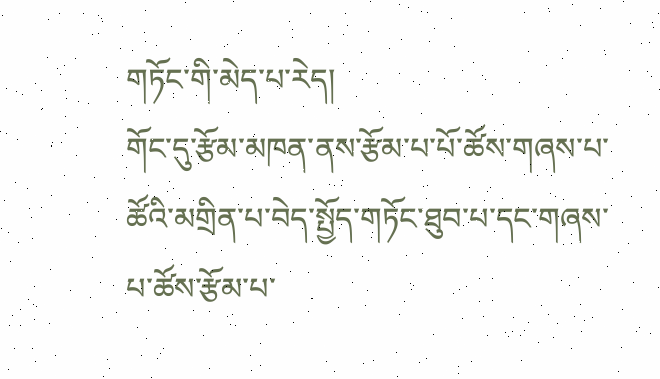གཏོང་གི་མེད་པ་རེད།
གོང་དུ་རྩོམ་མཁན་ནས་རྩོམ་པ་པོ་ཚོས་གཞས་པ་ཚོའི་མགྲིན་པ་བེད་སྤྱོད་གཏོང་ཐུབ་པ་དང་གཞས་པ་ཚོས་རྩོམ་པ་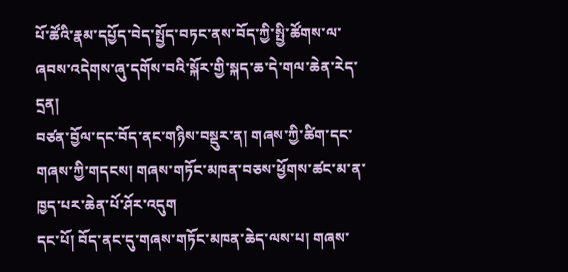པོ་ཚོའི་རྣམ་དཔྱོད་བེད་སྤྱོད་བཏང་ནས་བོད་ཀྱི་སྤྱི་ཚོགས་ལ་ཞབས་འདེགས་ཞུ་དགོས་བའི་སྐོར་གྱི་སྐད་ཆ་དེ་གལ་ཆེན་རེད་དྲན།
བཙན་བྱོལ་དང་བོད་ནང་གཉིས་བསྡུར་ན། གཞས་ཀྱི་ཚིག་དང་གཞས་ཀྱི་གདངས། གཞས་གཏོང་མཁན་བཅས་ཕྱོགས་ཚང་མ་ན་ཁྱད་པར་ཆེན་པོ་ཤོར་འདུག
དང་པོ། བོད་ནང་དུ་གཞས་གཏོང་མཁན་ཆེད་ལས་པ། གཞས་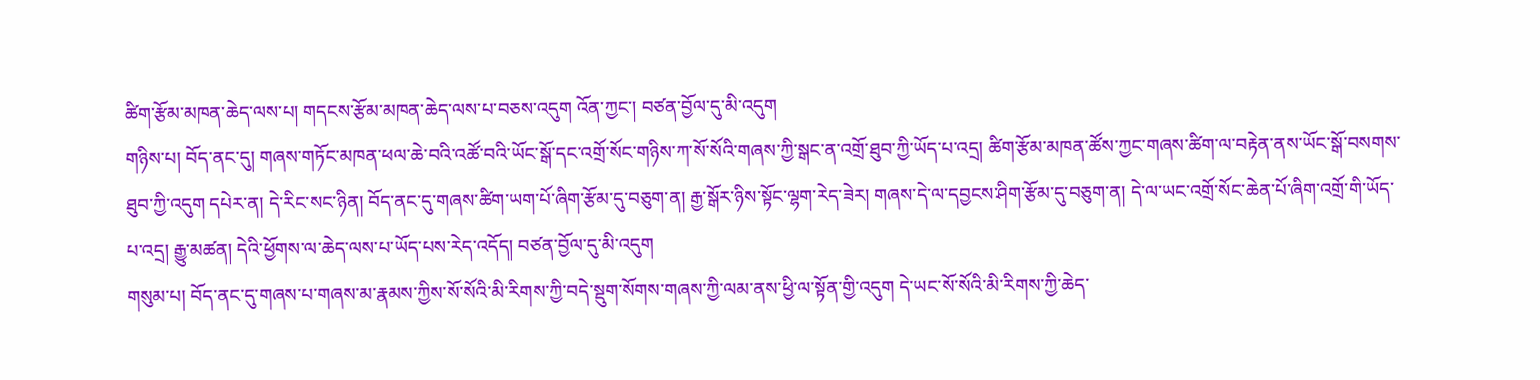ཚིག་རྩོམ་མཁན་ཆེད་ལས་པ། གདངས་རྩོམ་མཁན་ཆེད་ལས་པ་བཅས་འདུག འོན་ཀྱང་། བཙན་བྱོལ་དུ་མི་འདུག
གཉིས་པ། བོད་ནང་དུ། གཞས་གཏོང་མཁན་ཕལ་ཆེ་བའི་འཚོ་བའི་ཡོང་སྒོ་དང་འགྲོ་སོང་གཉིས་ཀ་སོ་སོའི་གཞས་ཀྱི་སྒང་ན་འགྲོ་ཐུབ་ཀྱི་ཡོད་པ་འདྲ། ཚིག་རྩོམ་མཁན་ཚོས་ཀྱང་གཞས་ཚིག་ལ་བརྟེན་ནས་ཡོང་སྒོ་བསགས་ཐུབ་ཀྱི་འདུག དཔེར་ན། དེ་རིང་སང་ཉིན། བོད་ནང་དུ་གཞས་ཚིག་ཡག་པོ་ཞིག་རྩོམ་དུ་བཅུག་ན། རྒྱ་སྒོར་ཉིས་སྟོང་ལྷག་རེད་ཟེར། གཞས་དེ་ལ་དབྱངས་ཤིག་རྩོམ་དུ་བཅུག་ན། དེ་ལ་ཡང་འགྲོ་སོང་ཆེན་པོ་ཞིག་འགྲོ་གི་ཡོད་པ་འདྲ། རྒྱུ་མཚན། དེའི་ཕྱོགས་ལ་ཆེད་ལས་པ་ཡོད་པས་རེད་འདོད། བཙན་བྱོལ་དུ་མི་འདུག
གསུམ་པ། བོད་ནང་དུ་གཞས་པ་གཞས་མ་རྣམས་ཀྱིས་སོ་སོའི་མི་རིགས་ཀྱི་བདེ་སྡུག་སོགས་གཞས་ཀྱི་ལམ་ནས་ཕྱི་ལ་སྟོན་གྱི་འདུག དེ་ཡང་སོ་སོའི་མི་རིགས་ཀྱི་ཆེད་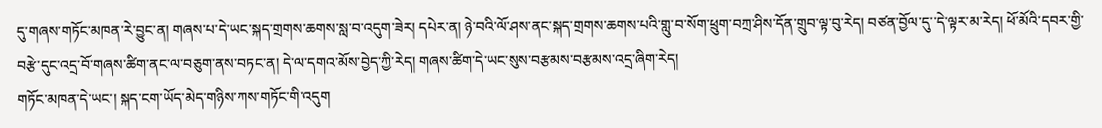དུ་གཞས་གཏོང་མཁན་རེ་བྱུང་ན། གཞས་པ་དེ་ཡང་སྐད་གྲགས་ཆགས་སླ་བ་འདུག་ཟེར། དཔེར་ན། ཉེ་བའི་ལོ་ཤས་ནང་སྐད་གྲགས་ཆགས་པའི་གླུ་བ་སོག་ཕྲུག་བཀྲ་ཤིས་དོན་གྲུབ་ལྟ་བུ་རེད། བཙན་བྱོལ་དུ་་དེ་ལྟར་མ་རེད། ཕོ་མོའི་དབར་གྱི་བརྩེ་དུང་འདྲ་བོ་གཞས་ཚིག་ནང་ལ་བཅུག་ནས་བཏང་ན། དེ་ལ་དགའ་མོས་བྱེད་ཀྱི་རེད། གཞས་ཚིག་དེ་ཡང་སུས་བརྩམས་བརྩམས་འདྲ་ཞིག་རེད།
གཏོང་མཁན་དེ་ཡང་། སྐད་ངག་ཡོད་མེད་གཉིས་ཀས་གཏོང་གི་འདུག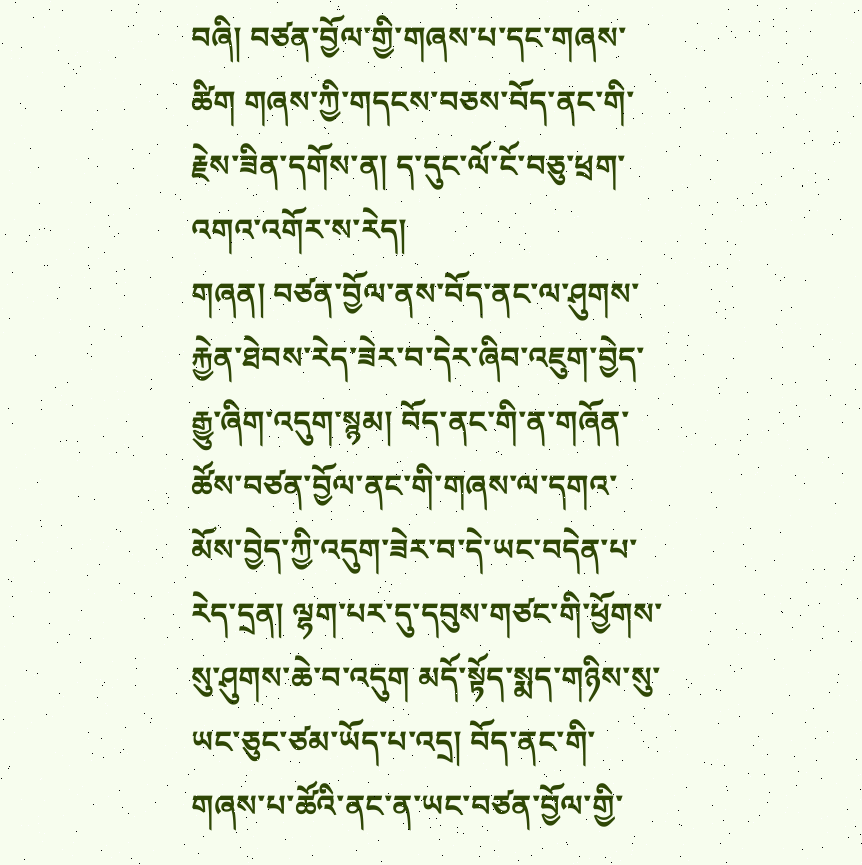བཞི། བཙན་བྱོལ་གྱི་གཞས་པ་དང་གཞས་ཚིག གཞས་ཀྱི་གདངས་བཅས་བོད་ནང་གི་རྗེས་ཟིན་དགོས་ན། ད་དུང་ལོ་ངོ་བཅུ་ཕྲག་འགའ་འགོར་ས་རེད།
གཞན། བཙན་བྱོལ་ནས་བོད་ནང་ལ་ཤུགས་རྐྱེན་ཐེབས་རེད་ཟེར་བ་དེར་ཞིབ་འཇུག་བྱེད་རྒྱུ་ཞིག་འདུག་སྙམ། བོད་ནང་གི་ན་གཞོན་ཚོས་བཙན་བྱོལ་ནང་གི་གཞས་ལ་དགའ་མོས་བྱེད་ཀྱི་འདུག་ཟེར་བ་དེ་ཡང་བདེན་པ་རེད་དྲན། ལྷག་པར་དུ་དབུས་གཙང་གི་ཕྱོགས་སུ་ཤུགས་ཆེ་བ་འདུག མདོ་སྟོད་སྨད་གཉིས་སུ་ཡང་ཅུང་ཙམ་ཡོད་པ་འདྲ། བོད་ནང་གི་གཞས་པ་ཚོའི་ནང་ན་ཡང་བཙན་བྱོལ་གྱི་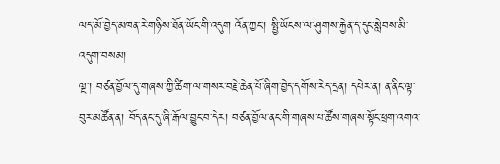ལད་མོ་བྱེད་མཁན་རེ་གཉིས་ཐོན་ཡོང་གི་འདུག འོན་ཀྱང་། སྤྱི་ཡོངས་ལ་ཤུགས་རྐྱེན་ད་དུང་སླེབས་མི་འདུག་བསམ།
ལྔ་། བཙན་བྱོལ་དུ་གཞས་ཀྱི་ཚིག་ལ་གསར་བརྗེ་ཆེན་པོ་ཞིག་བྱེད་དགོས་རེད་དྲན། དཔེར་ན། ན་ནིང་ལྟ་བུར་མཚོན་ན། བོད་ནང་དུ་ཞི་རྒོལ་བྱུང་བ་དེར། བཙན་བྱོལ་ནང་གི་གཞས་པ་ཚོས་གཞས་སྟོང་ཕྲག་འགའ་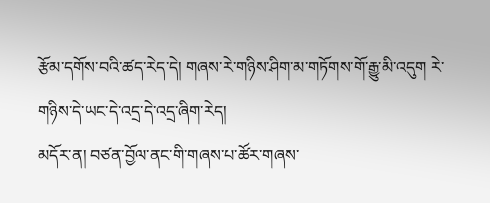རྩོམ་དགོས་བའི་ཚད་རེད་དེ། གཞས་རེ་གཉིས་ཤིག་མ་གཏོགས་གོ་རྒྱུ་མི་འདུག རེ་གཉིས་དེ་ཡང་དེ་འདྲ་དེ་འདྲ་ཞིག་རེད།
མདོར་ན། བཙན་བྱོལ་ནང་གི་གཞས་པ་ཚོར་གཞས་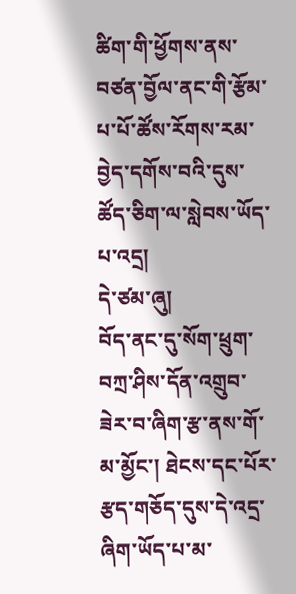ཚིག་གི་ཕྱོགས་ནས་བཙན་བྱོལ་ནང་གི་རྩོམ་པ་པོ་ཚོས་རོགས་རམ་བྱེད་དགོས་བའི་དུས་ཚོད་ཅིག་ལ་སླེབས་ཡོད་པ་འདྲ།
དེ་ཙམ་ཞུ།
བོད་ནང་དུ་སོག་ཕྲུག་བཀྲ་ཤིས་དོན་འགྲུབ་ཟེར་བ་ཞིག་རྩ་ནས་གོ་མ་མྱོང་། ཐེངས་དང་པོར་རྩད་གཅོད་དུས་དེ་འདྲ་ཞིག་ཡོད་པ་མ་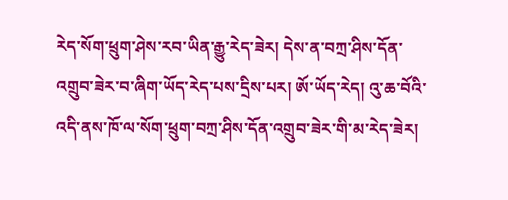རེད་སོག་ཕྲུག་ཤེས་རབ་ཡིན་རྒྱུ་རེད་ཟེར། དེས་ན་བཀྲ་ཤིས་དོན་འགྲུབ་ཟེར་བ་ཞིག་ཡོད་རེད་པས་དྲིས་པར། ཨོ་ཡོད་རེད། འུ་ཆ་བོའི་འདི་ནས་ཁོ་ལ་སོག་ཕྲུག་བཀྲ་ཤིས་དོན་འགྲུབ་ཟེར་གི་མ་རེད་ཟེར།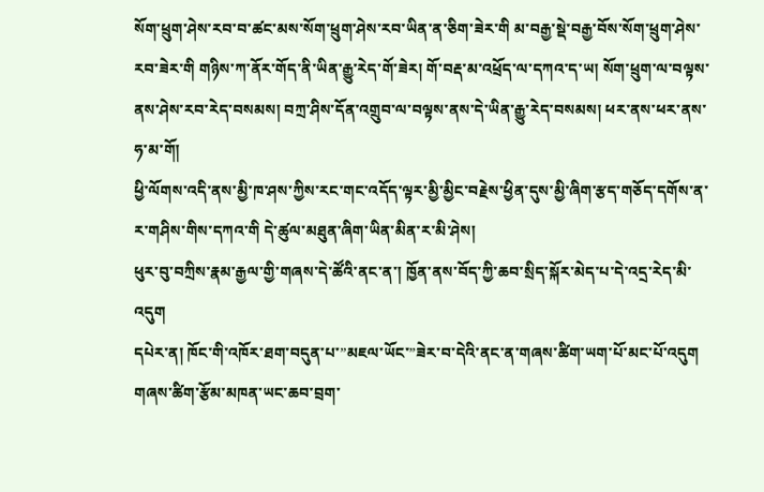སོག་ཕྲུག་ཤེས་རབ་བ་ཚང་མས་སོག་ཕྲུག་ཤེས་རབ་ཡིན་ན་ཅིག་ཟེར་གི མ་བརྒྱ་སྡེ་བརྒྱ་བོས་སོག་ཕྲུག་ཤེས་རབ་ཟེར་གི གཉིས་ཀ་ནོར་གོད་ནི་ཡིན་རྒྱུ་རེད་གོ་ཟེར། གོ་བརྡ་མ་འཕྲོད་ལ་དཀའ་ད་ཡ། སོག་ཕྲུག་ལ་བལྟས་ནས་ཤེས་རབ་རེད་བསམས། བཀྲ་ཤིས་དོན་འགྲུབ་ལ་བལྟས་ནས་དེ་ཡིན་རྒྱུ་རེད་བསམས། ཕར་ནས་ཕར་ནས་ཧ་མ་གོ།
ཕྱི་ལོགས་འདི་ནས་མྱི་ཁ་ཤས་ཀྱིས་རང་གང་འདོད་ལྟར་མྱི་མྱིང་བརྗེས་ཕྱིན་དུས་མྱི་ཞིག་རྩད་གཅོད་དགོས་ན་ར་གཤིས་གིས་དཀའ་གི དེ་ཚུལ་མཐུན་ཞིག་ཡིན་མིན་ར་མི་ཤེས།
ཕུར་བུ་བཀྲིས་རྣམ་རྒྱལ་གྱི་གཞས་དེ་ཚོའི་ནང་ན་། ཁྱོན་ནས་བོད་ཀྱི་ཆབ་སྲིད་སྐོར་མེད་པ་དེ་འདྲ་རེད་མི་འདུག
དཔེར་ན། ཁོང་གི་འཁོར་ཐག་བདུན་པ་”མཇལ་ཡོང་”ཟེར་བ་དེའི་ནང་ན་གཞས་ཚིག་ཡག་པོ་མང་པོ་འདུག གཞས་ཚིག་རྩོམ་མཁན་ཡང་ཆབ་བྲག་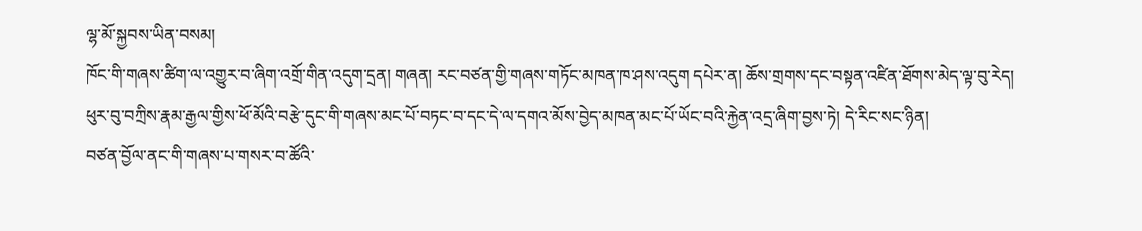ལྷ་མོ་སྐྱབས་ཡིན་བསམ།
ཁོང་གི་གཞས་ཚིག་ལ་འགྱུར་བ་ཞིག་འགྲོ་གིན་འདུག་དྲན། གཞན། རང་བཙན་གྱི་གཞས་གཏོང་མཁན་ཁ་ཤས་འདུག དཔེར་ན། ཆོས་གྲགས་དང་བསྟན་འཛིན་ཐོགས་མེད་ལྟ་བུ་རེད།
ཕུར་བུ་བཀྲིས་རྣམ་རྒྱལ་གྱིས་ཕོ་མོའི་བརྩེ་དུང་གི་གཞས་མང་པོ་བཏང་བ་དང་དེ་ལ་དགའ་མོས་བྱེད་མཁན་མང་པོ་ཡོང་བའི་རྐྱེན་འདྲ་ཞིག་བྱས་ཏེ། དེ་རིང་སང་ཉིན།
བཙན་བྱོལ་ནང་གི་གཞས་པ་གསར་བ་ཚོའི་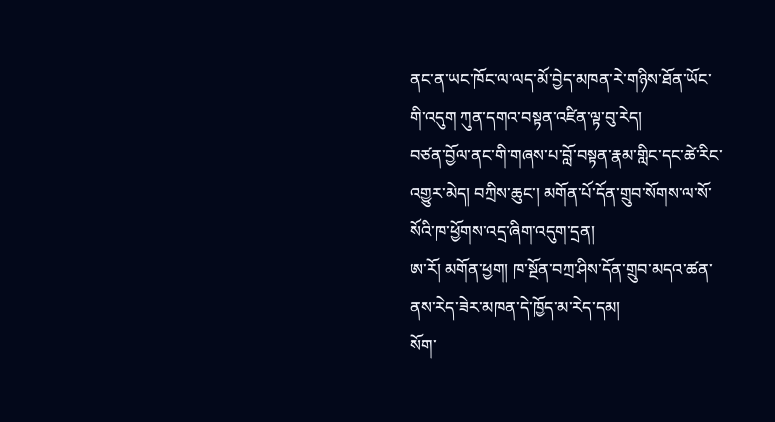ནང་ན་ཡང་ཁོང་ལ་ལད་མོ་བྱེད་མཁན་རེ་གཉིས་ཐོན་ཡོང་གི་འདུག ཀུན་དགའ་བསྟན་འཛིན་ལྟ་བུ་རེད།
བཙན་བྱོལ་ནང་གི་གཞས་པ་བློ་བསྟན་རྣམ་གླིང་དང་ཚེ་རིང་འགྱུར་མེད། བཀྲིས་ཆུང་། མགོན་པོ་དོན་གྲུབ་སོགས་ལ་སོ་སོའི་ཁ་ཕྱོགས་འདྲ་ཞིག་འདུག་དྲན།
ཨ་རོ། མགོན་ཕྱག། ཁ་སྔོན་བཀྲ་ཤིས་དོན་གྲུབ་མདའ་ཚན་ནས་རེད་ཟེར་མཁན་དེ་ཁྱོད་མ་རེད་དམ།
སོག་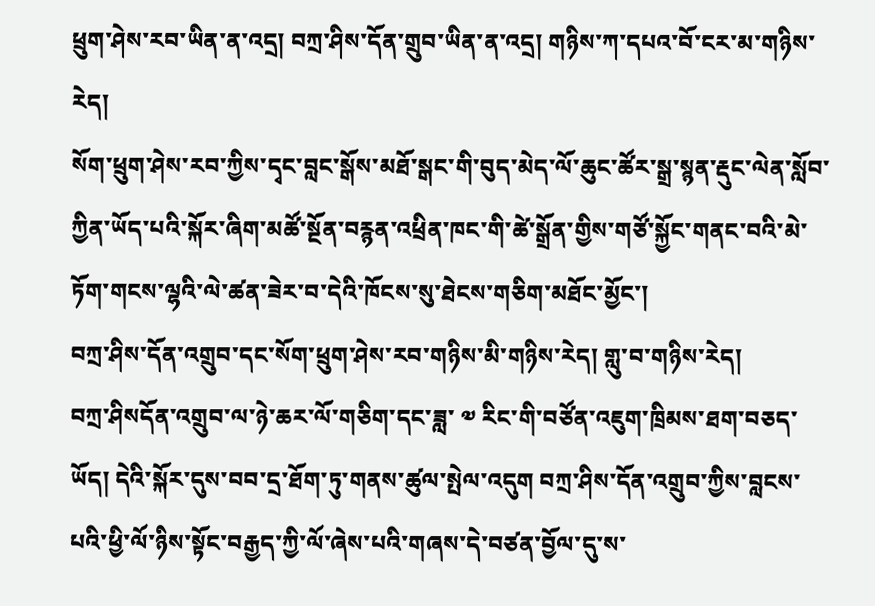ཕྲུག་ཤེས་རབ་ཡིན་ན་འདྲ། བཀྲ་ཤིས་དོན་གྲུབ་ཡིན་ན་འདྲ། གཉིས་ཀ་དཔའ་བོ་ངར་མ་གཉིས་རེད།
སོག་ཕྲུག་ཤེས་རབ་ཀྱིས་དྭང་བླང་སྒོས་མཐོ་སྒང་གི་བུད་མེད་ལོ་ཆུང་ཚོར་སྒྲ་སྙན་རྡུང་ལེན་སློབ་ཀྱིན་ཡོད་པའི་སྐོར་ཞིག་མཚོ་སྔོན་བརྙན་འཕྲིན་ཁང་གི་ཚེ་སྒྲོན་གྱིས་གཙོ་སྐྱོང་གནང་བའི་མེ་ཏོག་གངས་ལྷའི་ལེ་ཚན་ཟེར་བ་དེའི་ཁོངས་སུ་ཐེངས་གཅིག་མཐོང་མྱོང་།
བཀྲ་ཤིས་དོན་འགྲུབ་དང་སོག་ཕྲུག་ཤེས་རབ་གཉིས་མི་གཉིས་རེད། གླུ་བ་གཉིས་རེད།
བཀྲ་ཤིསདོན་འགྲུབ་ལ་ཉེ་ཆར་ལོ་གཅིག་དང་ཟླ་ ༧ རིང་གི་བཙོན་འཇུག་ཁྲིམས་ཐག་བཅད་ཡོད། དེའི་སྐོར་དུས་བབ་དྲ་ཐོག་ཏུ་གནས་ཚུལ་སྤེལ་འདུག བཀྲ་ཤིས་དོན་འགྲུབ་ཀྱིས་བླངས་པའི་ཕྱི་ལོ་ཉིས་སྟོང་བརྒྱད་ཀྱི་ལོ་ཞེས་པའི་གཞས་དེ་བཙན་བྱོལ་དུ་ས་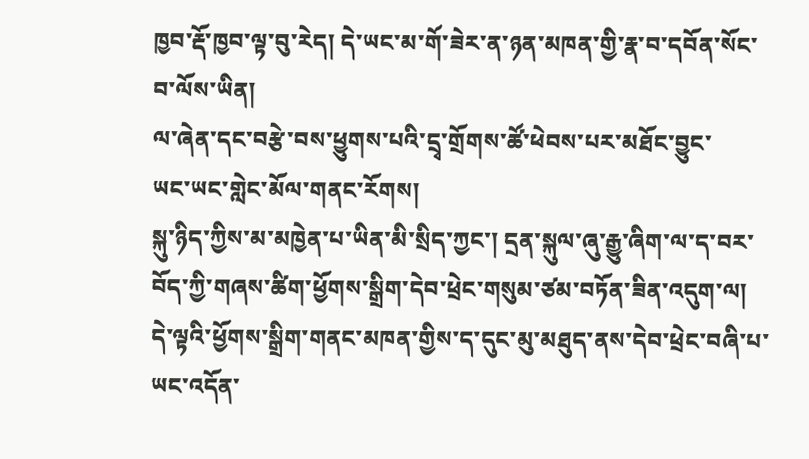ཁྱབ་རྡོ་ཁྱབ་ལྟ་བུ་རེད། དེ་ཡང་མ་གོ་ཟེར་ན་ཉན་མཁན་གྱི་རྣ་བ་དབོན་སོང་བ་ལོས་ཡིན།
ལ་ཞེན་དང་བརྩེ་བས་ཕྱུགས་པའི་དྲྭ་གྲོགས་ཚོ་ཕེབས་པར་མཐོང་བྱུང་
ཡང་ཡང་གླེང་མོལ་གནང་རོགས།
སྐུ་ཉིད་ཀྱིས་མ་མཁྱེན་པ་ཡིན་མི་སྲིད་ཀྱང་། དྲན་སྐུལ་ཞུ་རྒྱུ་ཞིག་ལ་ད་བར་བོད་ཀྱི་གཞས་ཚིག་ཕྱོགས་སྒྲིག་དེབ་ཕྲེང་གསུམ་ཙམ་བཏོན་ཟིན་འདུག་ལ། དེ་ལྟའི་ཕྱོགས་སྒྲིག་གནང་མཁན་གྱིས་ད་དུང་མུ་མཐུད་ནས་དེབ་ཕྲེང་བཞི་པ་ཡང་འདོན་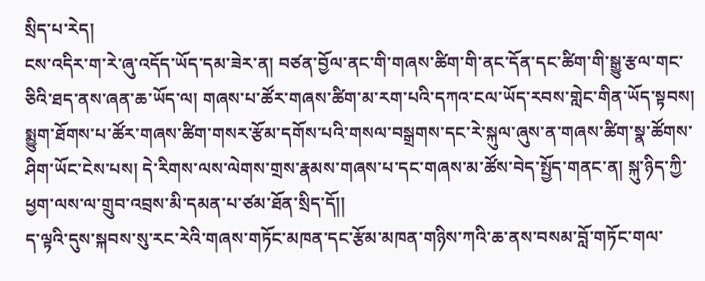སྲིད་པ་རེད།
ངས་འདིར་ག་རེ་ཞུ་འདོད་ཡོད་དམ་ཟེར་ན། བཙན་བྱོལ་ནང་གི་གཞས་ཚིག་གི་ནང་དོན་དང་ཚིག་གི་སྒྱུ་རྩལ་གང་ཅིའི་ཐད་ནས་ཞན་ཆ་ཡོད་ལ། གཞས་པ་ཚོར་གཞས་ཚིག་མ་རག་པའི་དཀའ་ངལ་ཡོད་རབས་གླེང་གིན་ཡོད་སྟབས། སྨྱུག་ཐོགས་པ་ཚོར་གཞས་ཚིག་གསར་རྩོམ་དགོས་པའི་གསལ་བསྒྲགས་དང་རེ་སྐུལ་ཞུས་ན་གཞས་ཚིག་སྣ་ཚོགས་ཤིག་ཡོང་ངེས་པས། དེ་རིགས་ལས་ལེགས་གྲས་རྣམས་གཞས་པ་དང་གཞས་མ་ཚོས་བེད་སྤྱོད་གནང་ན། སྐུ་ཉིད་ཀྱི་ཕྱག་ལས་ལ་གྲུབ་འབྲས་མི་དམན་པ་ཙམ་ཐོན་སྲིད་དོ།།
ད་ལྟའི་དུས་སྐབས་སུ་རང་རེའི་གཞས་གཏོང་མཁན་དང་རྩོམ་མཁན་གཉིས་ཀའི་ཆ་ནས་བསམ་བློ་གཏོང་གལ་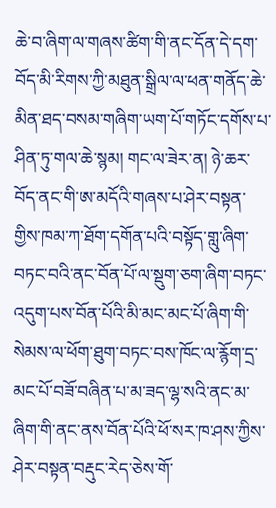ཆེ་བ་ཞིག་ལ་གཞས་ཚིག་གི་ནང་དོན་དེ་དག་བོད་མི་རིགས་ཀྱི་མཐུན་སྒྲིལ་ལ་ཕན་གནོད་ཆེ་མིན་ཐད་བསམ་གཞིག་ཡག་པོ་གཏོང་དགོས་པ་ཤིན་ཏུ་གལ་ཆེ་སྙམ། གང་ལ་ཟེར་ན། ཉེ་ཆར་བོད་ནང་གི་ཨ་མདོའི་གཞས་པ་ཤེར་བསྟན་གྱིས་ཁམ་ཀ་ཐོག་དགོན་པའི་བསྟོད་གླུ་ཞིག་བཏང་བའི་ནང་བོན་པོ་ལ་སྡུག་ཅག་ཞིག་བཏང་འདུག་པས་བོན་པོའི་མི་མང་མང་པོ་ཞིག་གི་སེམས་ལ་ཕོག་ཐུག་བཏང་བས་ཁོང་ལ་རྙོག་དྲ་མང་པོ་བཟོ་བཞིན་པ་མ་ཟད་ལྷ་སའི་ནང་མ་ཞིག་གི་ནང་ནས་བོན་པོའི་ཕོ་སར་ཁ་ཤས་ཀྱིས་ཤེར་བསྟན་བརྡུང་རེད་ཅེས་གོ་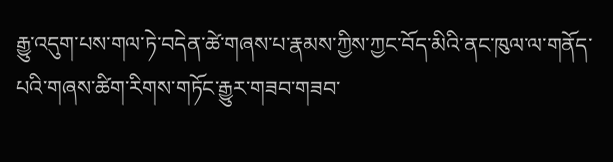རྒྱུ་འདུག་པས་གལ་ཏེ་བདེན་ཚེ་གཞས་པ་རྣམས་ཀྱིས་ཀྱང་བོད་མིའི་ནང་ཁུལ་ལ་གནོད་པའི་གཞས་ཚིག་རིགས་གཏོང་རྒྱུར་གཟབ་གཟབ་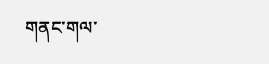གནང་གལ་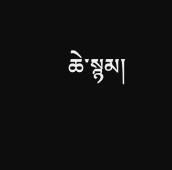ཆེ་སྙམ།